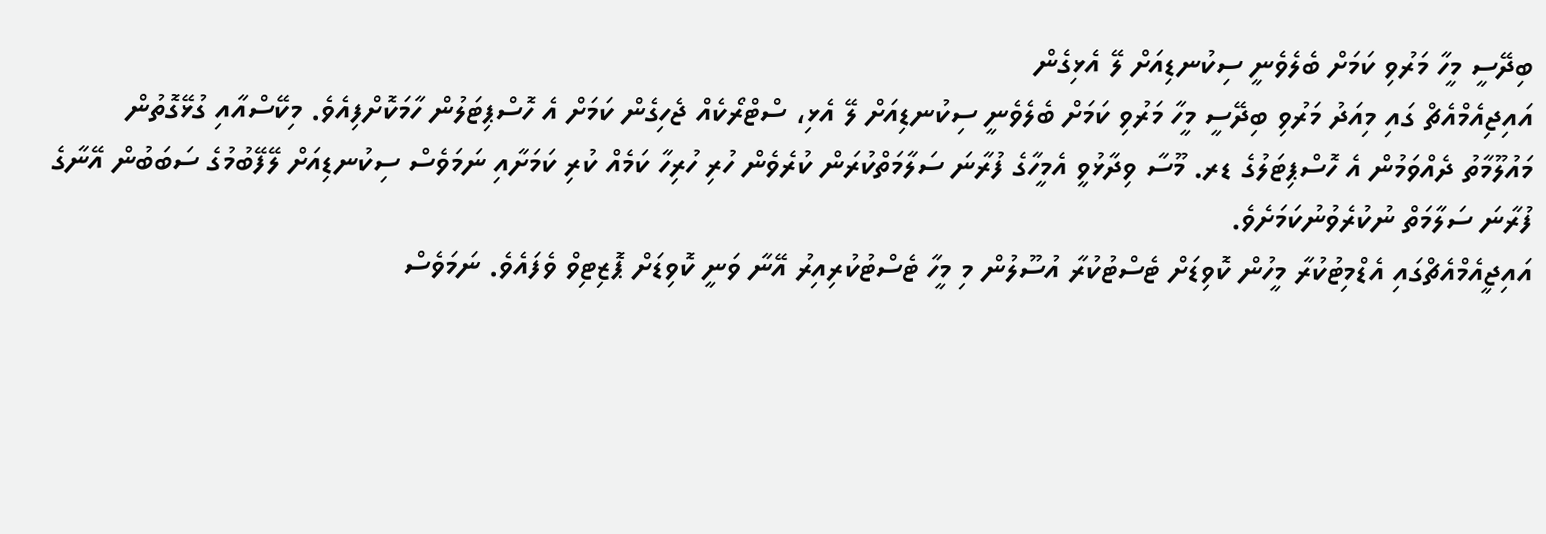ބިދޭސީ މީހާ މަރުވި ކަމަށް ބެލެވެނީ ސިކުނޑިއަށް ލޭ އެޅިގެން
އައިޖިއެމްއެޗް ގައި މިއަދު މަރުވި ބިދޭސީ މީހާ މަރުވި ކަމަށް ބެލެވެނީ ސިކުނޑިއަށް ލޭ އެޅި، ސްޓްރޯކެއް ޖެހިގެން ކަމަށް އެ ހޮސްޕިޓަލުން ހާމަކޮށްފިއެވެ. މިކޭސްއާއި ގުޅޭގޮތުން މައުލޫމާތު ދެއްވަމުން އެ ހޮސްޕިޓަލުގެ ޑރ. މޫސާ ވިދާޅުވީ އެމީހާގެ ފުރާނަ ސަލާމަތްކުރަން ކުރެވެން ހުރި ހުރިހާ ކަމެއް ކުރި ކަމަށާއި ނަމަވެސް ސިކުނޑިއަށް ލޭފޭބުމުގެ ސަބަބުން އޭނާގެ ފުރާނަ ސަލާމަތް ނުކުރެވުނުކަމަށެވެ.
އައިޖީއެމްއެޗްގައި އެޑްމިޓުކުރާ މީހުން ކޮވިޑަށް ޓެސްޓުކުރާ އުސޫލުން މި މީހާ ޓެސްޓުކުރިއިރު އޭނާ ވަނީ ކޮވިޑަށް ޕޮޒިޓިވް ވެފައެވެ. ނަމަވެސް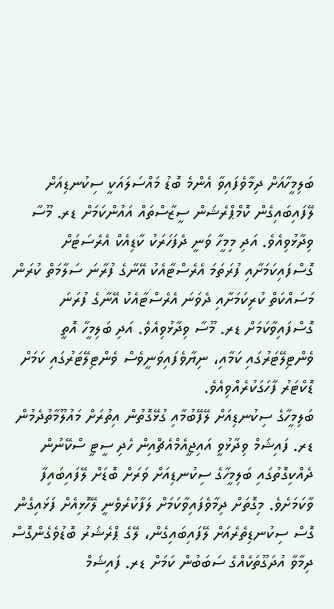ބަލިމީހާއަށް ދިމާވެފައިވާ އެންމެ ބޮޑު މައްސަލައަކީ ސިކުނޑިއަށް  ލޭފައިބައިގެން ކޮމްޕްރެޝަން ސީޒާސްތައް އައުންކަމަށް ޑރ. މޫސާ ވިދާޅުވިއެވެ. އަދި މިމީހާ ވަނީ ދެފަހަރަކު ކާޑިއެކް އެރެސަޓަށް ގޮސްފައިކަމަށާއި ފުރަތަމަ އެރެސްޓާއެކު އޭނާގެ ފުރާނަ ސަލާމަތް ކުރަން މަސައްކަތް ކުރިކަމަށާއި ދެވަނަ އެރެސްޓާއެކު އޭނާގެ ފުރަނަ ގޮސްފައިވާކަމަށް ޑރ. މޫސާ ވިދާޅުވިއެވެ. އަދި ބަލިމީހާ އޮތީ ވެންޓިލޭޓަރުގައި ކަމާއި، ނިޔާވެފައިވަނީވެސް ވެންޓިލޭޓަރުގައި ކަމަށް ޑޮކްޓަރު ފާހަގަކުރެއްވިއެވެ.
ބަލިމީހާގެ ސިކުނޑިއަށް ލޭފޭބުމާއި ގުޅޭގޮތުން އިތުރަށް މައުލޫމާތުދެމުން ޑރ. ފައިޝަމް ވިދާޅުވީ އައިޖީއެމްއެޗްއިން ހެދި ސީޓީ ސްކޭނުން ދެއްކިގޮތުގައި ބަލިމީހާގެ ސިކުނޑިއަށް ވަރަށް ބޮޑަށް ލޭފައިބައިފާ ވާކަމަށެވެ. މިގޮތަށް ދިމާވެފައިވާކަމަށް ލަފާކުރެވެނީ ލޭހޮޅިއެށް ފަޅައިގެން ގޮސް ސިކުނޑިތެރެއަށް ލޭފައިބައިގެން، ލޭގެ ޕްރެޝަރު ބޮޑުވެގެންގޮސް ދިމާވާ އުދަގޫތަކެއްގެ ސަބަބުން ކަމަށް ޑރ. ފައިޝަމް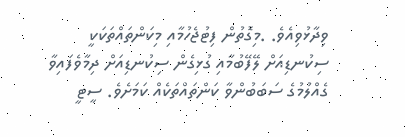ވިދާޅުވިއެވެ. .މިގޮތުން ފިޓުޖެހުމާއި މިކަންތައްތަކަކީ ސިކުނޑިއަށް ލޭފޭބުމާއި ގުޅިގެން ސިކުނޑިއަށް ދިމާވެފައިވާ ގެއްލުމުގެ ސަބަބުންވާ ކަންތައްތަކެއް ކަމަށެވެ. ސީޓީ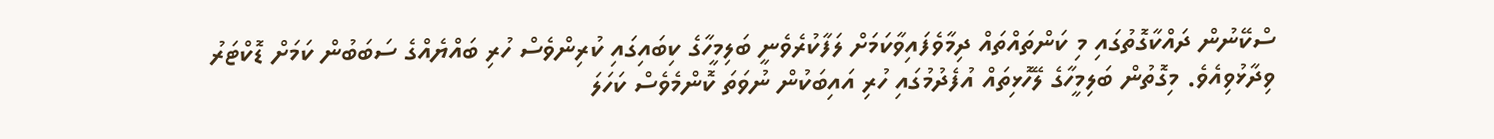ސްކޭނުން ދައްކާގޮތުގައި މި ކަންތައްތައް ދިމާވެފައިވާކަމަށް ލަފާކުރެވެނީ ބަލިމީހާގެ ކިބައިގައި ކުރިންވެސް ހުރި ބައްޔެއްގެ ސަބަބުން ކަމަށް ޑޮކްޓަރު ވިދާޅުވިއެވެ. މިގޮތުން ބަލިމީހާގެ ލޭހޮޅިތައް އުފެދުމުގައި ހުރި އައިބަކުން ނުވަތަ ކޮންމެވެސް ކަހަލަ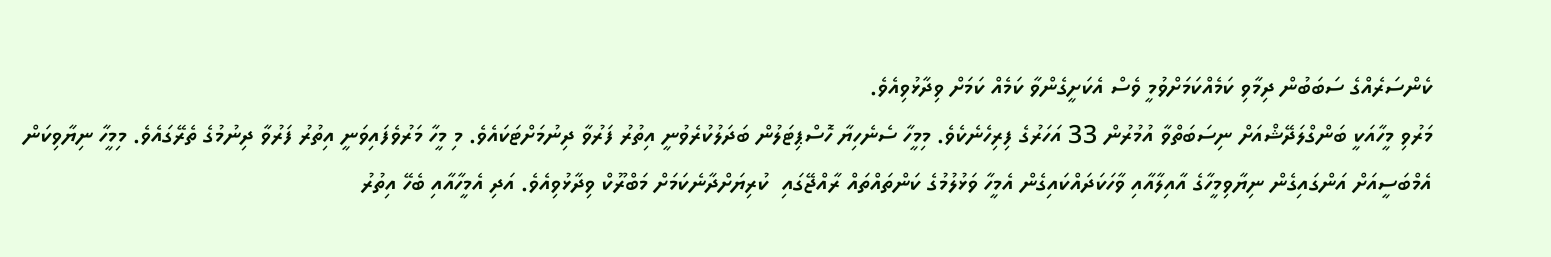ކެންސަރެއްގެ ސަބަބުން ދިމާވި ކަމެއްކަމަށްވުމީ ވެސް އެކަށީގެންވާ ކަމެއް ކަމަށް ވިދާޅުވިއެވެ.
މަރުވި މީހާއަކީ ބަންގްލަދޭޝްއަށް ނިސަބަތްވާ އުމުރުން 33 އަހަރުގެ ފިރިހެނެކެވެ. މިމީހާ ސެނެހިޔާ ހޮސްޕިޓަލުން ބަދަލުކުރެވުނީ އިތުރު ފަރުވާ ދިނުމަށްޓަކައެވެ. މި މީހާ މަރުވެފައިވަނީ އިތުރު ފަރުވާ ދިނުމުގެ ތެރޭގައެވެ. މިމީހާ ނިޔާވިކަން އެމްބަސީއަށް އަންގައިގެން ނިޔާވިމީހާގެ އާއިލާއާއި ވާހަކަދައްކައިގެން އެމީހާ ވަޅުލުމުގެ ކަންތައްތައް ރާއްޖޭގައި  ކުރިޔަށްދާނެކަމަށް މަބްރޫކް ވިދާޅުވިއެވެ. އަދި އެމީހާއާއި ބެހޭ އިތުރު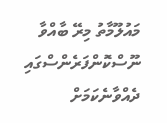މައުލޫމާތު މިރޭ ބާއްވާ ނޫސްކޮންފަރެންސްގައި ދެއްވާނެކަމަށް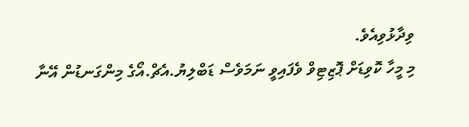ވިދާޅުވިއެވެ.
މި މީހާ ކޮވިޑަށް ޕޮޒިޓިވް ވެފައިވީ ނަމަވެސް ޑަބްލިޔު.އެޗް.އޯގެ މިންގަނޑުން އޭނާ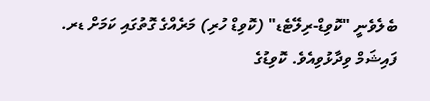ބެލެވެނީ "ކޮވިޑް-ރިލޭޓެޑ" (ކޮވިޑް ހުރި) މަރެއްގެ ގޮތުގައި ކަމަށް ޑރ. ފައިޝަމް ވިދާޅުވިއެވެ. ކޮވިޑުގެ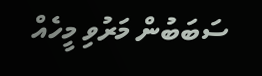ސަބަބުން މަރުވި މީހެއް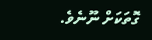ގޮތަކަށް ނޫނެވެ.